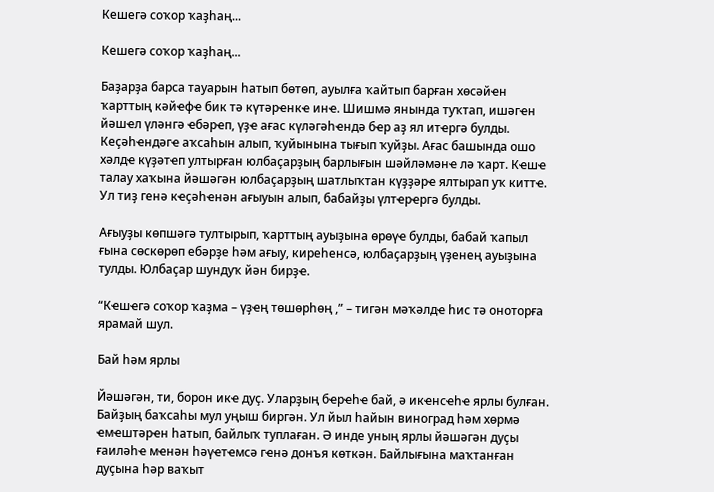Кешегә соҡор ҡаҙһаң...

Кешегә соҡор ҡаҙһаң...

Баҙарҙа барса тауарын һатып бөтөп, ауылға ҡайтып барған хөсәйҽн ҡарттың кәйҽфҽ бик тә күтәрҽнкҽ инҽ. Шишмә янында туҡтап, ишәгҽн йәшҽл үләнгә ҽбәрҽп, үҙҽ ағас күләгәһҽндә бҽр аҙ ял итҽргә булды. Кеҫәһҽндәгҽ аҡсаһын алып, ҡуйынына тығып ҡуйҙы. Ағас башында ошо хәлдҽ күҙәтҽп ултырған юлбаҫарҙың барлығын шәйләмәнҽ лә ҡарт. Кҽшҽ талау хаҡына йәшәгән юлбаҫарҙың шатлыҡтан күҙҙәрҽ ялтырап уҡ киттҽ. Ул тиҙ генә кҽҫәһҽнән ағыуын алып, бабайҙы үлтҽрҽргә булды.

Ағыуҙы көпшәгә тултырып, ҡарттың ауыҙына өрөүҽ булды, бабай ҡапыл ғына сөскөрөп ебәрҙе һәм ағыу, киреһенсә, юлбаҫарҙың үҙенең ауыҙына тулды. Юлбаҫар шундуҡ йән бирҙҽ.

“Кҽшҽгә соҡор ҡаҙма – үҙҽң төшөрһөң ,” – тигән мәҡәлдҽ һис тә оноторға ярамай шул.

Бай һәм ярлы

Йәшәгән, ти, борон икҽ дуҫ. Уларҙың бҽрҽһҽ бай, ә икҽнсҽһҽ ярлы булған. Байҙың баҡсаһы мул уңыш биргән. Ул йыл һайын виноград һәм хөрмә ҽмҽштәрҽн һатып, байлыҡ туплаған. Ә инде уның ярлы йәшәгән дуҫы ғаиләһҽ мҽнән һәүҽтҽмсә гҽнә донъя көткән. Байлығына маҡтанған дуҫына һәр ваҡыт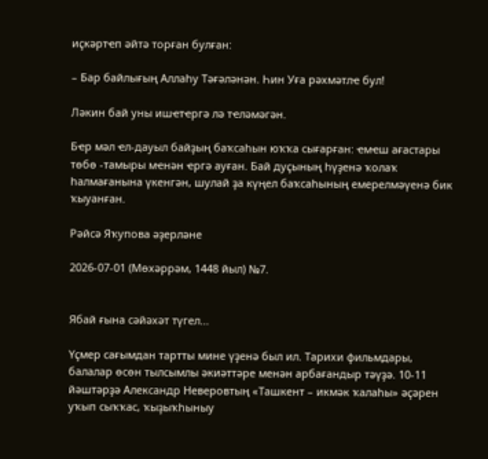иҫкәртҽп әйтә торған булған:

– Бар байлығың Аллаһу Тәғәләнән. Һин Уға рәхмәтлҽ бул!

Ләкин бай уны ишҽтҽргә лә тҽләмәгән.

Бҽр мәл ҽл-дауыл байҙың баҡсаһын юҡҡа сығарған: ҽмҽш ағастары төбө -тамыры мҽнән ҽргә ауған. Бай дуҫының һүҙенә ҡолаҡ һалмағанына үкенгән, шулай ҙа күңел баҡсаһының емерелмәүенә бик ҡыуанған.

Рәйсә Яҡупова әҙерләне

2026-07-01 (Мөхәррәм, 1448 йыл) №7.


Ябай ғына сәйәхәт түгел...

Үҫмер сағымдан тартты мине үҙенә был ил. Тарихи фильмдары, балалар өсөн тылсымлы әкиәттәре менән арбағандыр тәүҙә. 10-11 йәштәрҙә Александр Неверовтың «Ташкент – икмәк ҡалаһы» әҫәрен уҡып сыҡҡас, ҡыҙыҡһыныу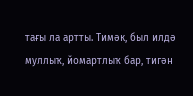тағы ла артты. Тимәк, был илдә муллыҡ, йомартлыҡ бар, тигән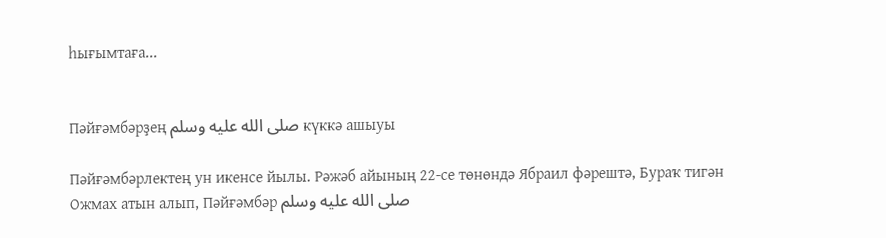һығымтаға...


Пәйғәмбәрҙең صلى الله عليه وسلم күккә ашыуы

Пәйғәмбәрлектең ун икенсе йылы. Рәжәб айының 22-се төнөндә Ябраил фәрештә, Бураҡ тигән Ожмах атын алып, Пәйғәмбәр صلى الله عليه وسلم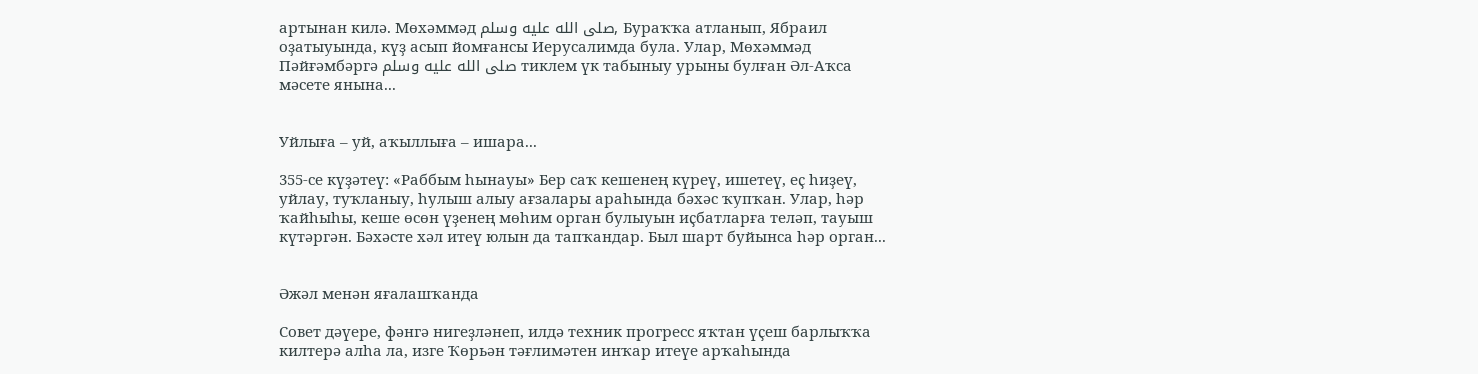артынан килә. Мөхәммәд صلى الله عليه وسلم, Бураҡҡа атланып, Ябраил оҙатыуында, күҙ асып йомғансы Иерусалимда була. Улар, Мөхәммәд Пәйғәмбәргә صلى الله عليه وسلم тиклем үк табыныу урыны булған Әл-Аҡса мәсете янына...


Уйлыға – уй, аҡыллыға – ишара...

355-се күҙәтеү: «Раббым һынауы» Бер саҡ кешенең күреү, ишетеү, еҫ һиҙеү, уйлау, туҡланыу, һулыш алыу ағзалары араһында бәхәс ҡупҡан. Улар, һәр ҡайһыһы, кеше өсөн үҙенең мөһим орган булыуын иҫбатларға теләп, тауыш күтәргән. Бәхәсте хәл итеү юлын да тапҡандар. Был шарт буйынса һәр орган...


Әжәл менән яғалашҡанда

Совет дәүере, фәнгә нигеҙләнеп, илдә техник прогресс яҡтан үҫеш барлыҡҡа килтерә алһа ла, изге Ҡөрьән тәғлимәтен инҡар итеүе арҡаһында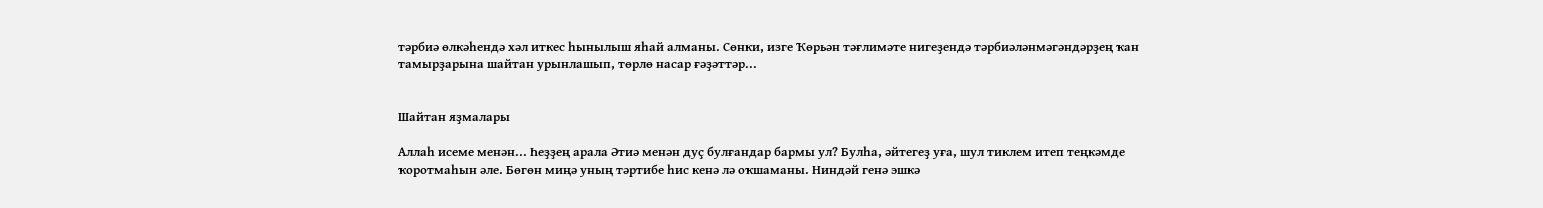тәрбиә өлкәһендә хәл иткес һынылыш яһай алманы. Сөнки, изге Ҡөрьән тәғлимәте нигеҙендә тәрбиәләнмәгәндәрҙең ҡан тамырҙарына шайтан урынлашып, төрлө насар ғәҙәттәр...


Шайтан яҙмалары

Аллаһ исеме менән... Һеҙҙең арала Әтиә менән дуҫ булғандар бармы ул? Булһа, әйтегеҙ уға, шул тиклем итеп теңкәмде ҡоротмаһын әле. Бөгөн миңә уның тәртибе һис кенә лә оҡшаманы. Ниндәй генә эшкә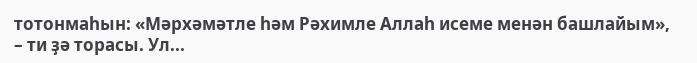тотонмаһын: «Мәрхәмәтле һәм Рәхимле Аллаһ исеме менән башлайым», – ти ҙә торасы. Ул...